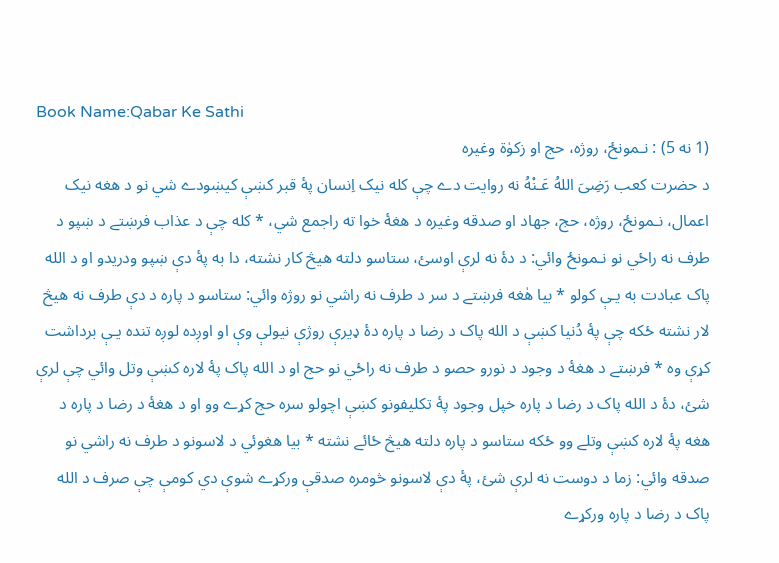Book Name:Qabar Ke Sathi
(1 نه 5) : نـمونځ، روژہ، حج او زکوٰة وغیرہ
د حضرت کعب رَضِىَ اللهُ عَـنْهُ نه روايت دے چې کله نيک اِنسان پۀ قبر کښې کيښودے شي نو د هغه نيک اعمال، نـمونځ، روژه، حج، جهاد او صدقه وغيره د هغۀ خوا ته راجمع شي، * کله چې د عذاب فرښتے د ښپو د طرف نه راځي نو نـمونځ وائي: د دۀ نه لرې اوسئ، ستاسو دلته هيڅ کار نشته، دا به پۀ دې ښپو ودريدو او د الله پاک عبادت به يـې کولو * بيا هٰغه فرښتے د سر د طرف نه راشي نو روژه وائي: ستاسو د پاره د دې طرف نه هيڅ لار نشته ځکه چې پۀ دُنيا کښې د الله پاک د رضا د پاره دۀ ډيرې روژې نيولې وې او اوږده لوږه تنده يـې برداشت کړې وه * فرښتے د هغۀ د وجود د نورو حصو د طرف نه راځي نو حج او د الله پاک پۀ لاره کښې وتل وائي چې لرې شئ، دۀ د الله پاک د رضا د پاره خپل وجود پۀ تکليفونو کښې اچولو سره حج کړے وو او د هغۀ د رضا د پاره د هغه پۀ لاره کښې وتلے وو ځکه ستاسو د پاره دلته هيڅ ځائے نشته * بيا هغوئي د لاسونو د طرف نه راشي نو صدقه وائي: زما د دوست نه لرې شئ، پۀ دې لاسونو څومره صدقې ورکړے شوې دي کومې چې صرف د الله پاک د رضا د پاره ورکړے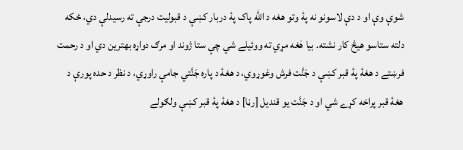شوې وې او د دې لاسونو نه پۀ وتو هغه د الله پاک پۀ دربار کښې د قبوليت درجې ته رسيدلې دي، ځکه دلته ستاسو هيڅ کار نشته. بيا هٰغه مړي ته ووئيلے شي چې ستا ژوند او مرګ دواړه بهترين دي او د رحمت فرښتے د هغۀ پۀ قبر کښې د جَنَّت فرش وغوړوي، د هغۀ د پاره جَنَّتي جامې راوړي، د نظر د حده پورې د هغۀ قبر پراخه کړے شي او د جَنَّت يو قنديل [رڼا] د هغۀ پۀ قبر کښې ولګولے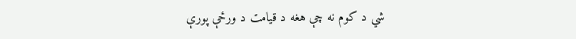شي د کوم نه چې هغه د قيامت د ورځې پورې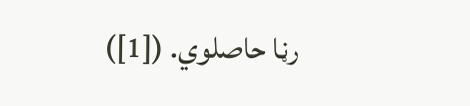رڼا حاصلوي. ([1])